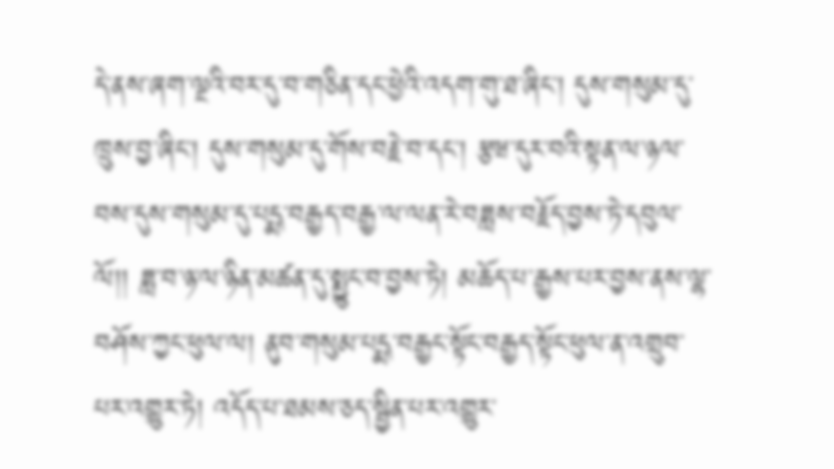དེ་ནས་ཞག་ལྔའི་བར་དུ་བ་གཅིན་དང་ཕྱེའི་འདག་གུ་ཐ་ཞིང་། དུས་གསུམ་དུ་ཁྲུས་བྱ་ཞིང་། དུས་གསུམ་དུ་གོས་བརྗེ་བ་དང་། རྩཝ་དུར་བའི་སྟན་ལ་ཉལ་བས་དུས་གསུམ་དུ་པདྨ་བརྒྱད་བརྒྱ་ལ་ལན་རེ་བཟླས་བརྗོད་བྱས་ཏེ་དབུལ་ལོ།། ཟླ་བ་ཉ་ལ་ཉིན་མཚན་དུ་སྨྱུང་བ་བྱས་ཏེ། མཆོད་པ་རྒྱས་པར་བྱས་ནས་ལྷ་བཤོས་ཀྱང་ཕུལ་ལ། ནུབ་གསུམ་པདྨ་བརྒྱང་སྟོང་བརྒྱད་སྟོང་ཕུལ་ན་འགྲུབ་པར་འགྱུར་ཏེ། འདོད་པ་ཐམས་ཅད་སྦྱིན་པར་འགྱུར་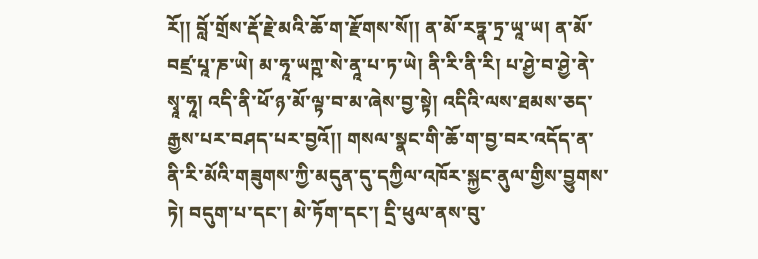རོ།། བློ་གྲོས་རྡོ་རྗེ་མའི་ཆོ་ག་རྫོགས་སོ།། ན་མོ་རཏྣ་ཏྲ་ཡཱ་ཡ། ན་མོ་བཛྲ་པཱ་ཎ་ཡེ། མ་ཧཱ་ཡཀྵ་སེ་ནཱ་པ་ཏ་ཡེ། ནི་རི་ནི་རི། པ་ཤྱེ་བ་ཤྱེ་ནེ་སྭཱ་ཧཱ། འདི་ནི་ཕོ་ཉ་མོ་ལྟ་བ་མ་ཞེས་བྱ་སྟེ། འདིའི་ལས་ཐམས་ཅད་རྒྱས་པར་བཤད་པར་བྱའོ།། གསལ་སྣང་གི་ཆོ་ག་བྱ་བར་འདོད་ན་ནི་རི་མོའི་གཟུགས་ཀྱི་མདུན་དུ་དཀྱིལ་འཁོར་སྐྱང་ནུལ་གྱིས་བྱུགས་ཏེ། བདུག་པ་དང་། མེ་ཏོག་དང་། དྲི་ཕུལ་ནས་བུ་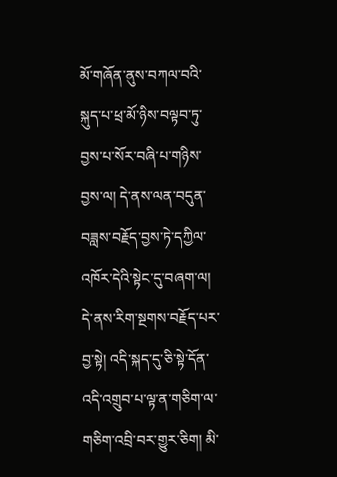མོ་གཞོན་ནུས་བཀལ་བའི་སྐུད་པ་ཕྲ་མོ་ཉིས་བལྟབ་ཏུ་བྱས་པ་སོར་བཞི་པ་གཉིས་བྱས་ལ། དེ་ནས་ལན་བདུན་བཟླས་བརྗོད་བྱས་ཏེ་དཀྱིལ་འཁོར་དེའི་སྟེང་དུ་བཞག་ལ། དེ་ནས་རིག་སྔགས་བརྗོད་པར་བྱ་སྟེ། འདི་སྐད་དུ་ཅི་སྟེ་དོན་འདི་འགྲུབ་པ་ལྟ་ན་གཅིག་ལ་གཅིག་འབྲི་བར་གྱུར་ཅིག། མི་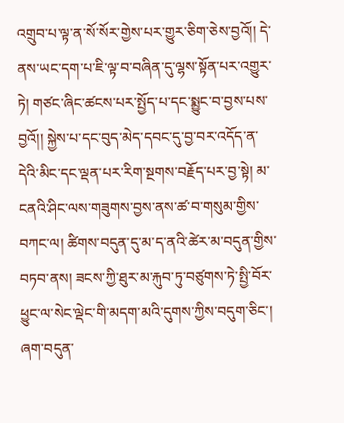འགྲུབ་པ་ལྟ་ན་སོ་སོར་གྱེས་པར་གྱུར་ཅིག་ཅེས་བྱའོ།། དེ་ནས་ཡང་དག་པ་ཇི་ལྟ་བ་བཞིན་དུ་ལྷས་སྟོན་པར་འགྱུར་ཏེ། གཙང་ཞིང་ཚངས་པར་སྤྱོད་པ་དང་སྨྱུང་བ་བྱས་པས་བྱའོ།། སྐྱེས་པ་དང་བུད་མེད་དབང་དུ་བྱ་བར་འདོད་ན་དེའི་མིང་དང་ལྡན་པར་རིག་སྔགས་བརྗོད་པར་བྱ་སྟེ། མ་ངནའི་ཤིང་ལས་གཟུགས་བྱས་ནས་ཚ་བ་གསུམ་གྱིས་བཀང་ལ། ཚིགས་བདུན་དུ་མ་ད་ནའི་ཚེར་མ་བདུན་གྱིས་བཏབ་ནས། ཟངས་ཀྱི་ཐུར་མ་རྐུབ་ཏུ་བཙུགས་ཏེ་སྤྱི་བོར་ཕྱུང་ལ་སེང་ལྡེང་གི་མདག་མའི་དུགས་ཀྱིས་བདུག་ཅིང་། ཞག་བདུན་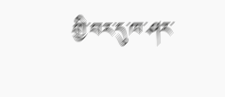གྱི་བར་དུ་ཁ་ཤར་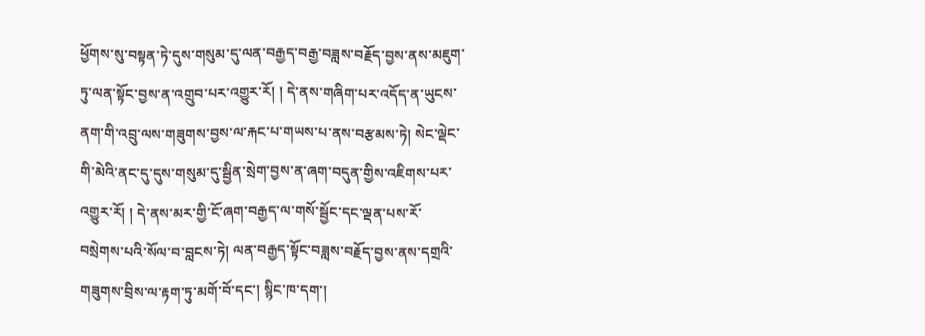ཕྱོགས་སུ་བསྟན་ཏེ་དུས་གསུམ་དུ་ལན་བརྒྱད་བརྒྱ་བཟླས་བརྗོད་བྱས་ནས་མཇུག་ཏུ་ལན་སྟོང་བྱས་ན་འགྲུབ་པར་འགྱུར་རོ། ། དེ་ནས་གཞིག་པར་འདོད་ན་ཡུངས་ནག་གི་འབྲུ་ལས་གཟུགས་བྱས་ལ་རྐང་པ་གཡས་པ་ནས་བརྩམས་ཏེ། སེང་ལྡེང་གི་མེའི་ནང་དུ་དུས་གསུམ་དུ་སྦྱིན་སྲེག་བྱས་ན་ཞག་བདུན་གྱིས་འཇིགས་པར་འགྱུར་རོ། ། དེ་ནས་མར་གྱི་ངོ་ཞག་བརྒྱད་ལ་གསོ་སྦྱོང་དང་ལྡན་པས་རོ་བསྲེགས་པའི་སོལ་བ་བླངས་ཏེ། ལན་བརྒྱད་སྟོང་བཟླས་བརྗོད་བྱས་ནས་དགྲའི་གཟུགས་བྲིས་ལ་རྟག་ཏུ་མགོ་བོ་དང་། སྙིང་ཁ་དག་།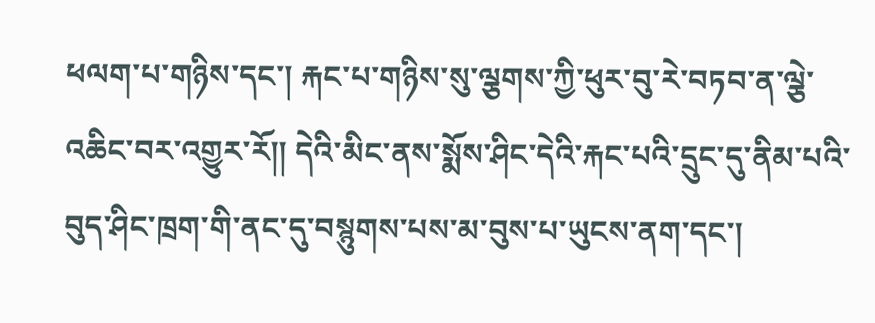ཕལག་པ་གཉིས་དང་། རྐང་པ་གཉིས་སུ་ལྕགས་ཀྱི་ཕུར་བུ་རེ་བཏབ་ན་ལྕེ་འཆིང་བར་འགྱུར་རོ།། དེའི་མིང་ནས་སྨོས་ཤིང་དེའི་རྐང་པའི་དྲུང་དུ་ནིམ་པའི་བུད་ཤིང་ཁྲག་གི་ནང་དུ་བསྙུགས་པས་མ་བུས་པ་ཡུངས་ནག་དང་།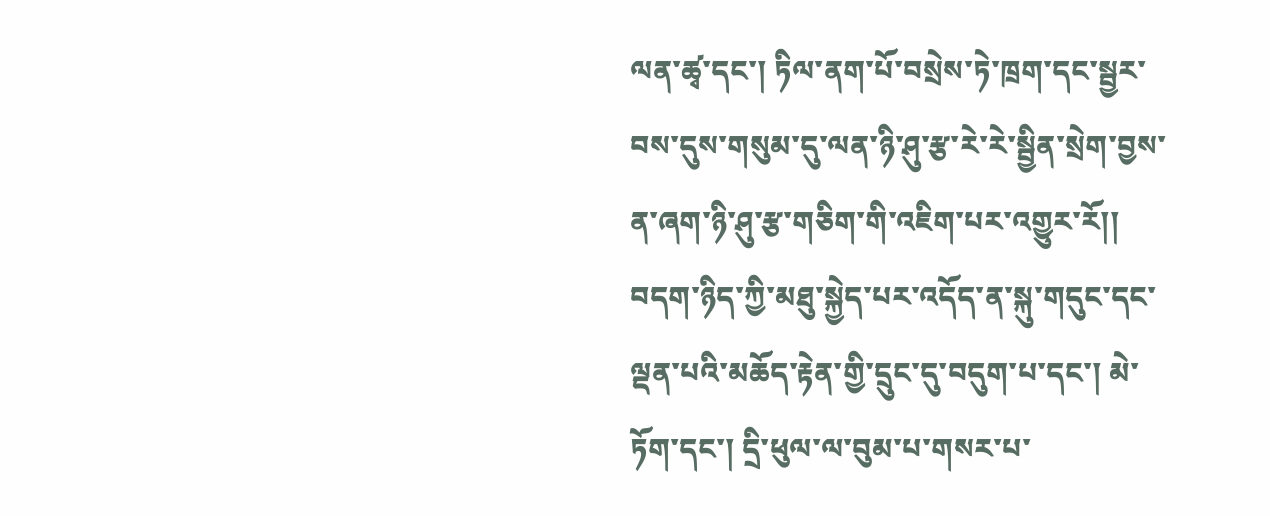ལན་ཚྭ་དང་། ཏིལ་ནག་པོ་བསྲེས་ཏེ་ཁྲག་དང་སྦྱར་བས་དུས་གསུམ་དུ་ལན་ཉི་ཤུ་རྩ་རེ་རེ་སྦྱིན་སྲེག་བྱས་ན་ཞག་ཉི་ཤུ་རྩ་གཅིག་གི་འཇིག་པར་འགྱུར་རོ།། བདག་ཉིད་ཀྱི་མཐུ་སྐྱེད་པར་འདོད་ན་སྐུ་གདུང་དང་ལྡན་པའི་མཆོད་རྟེན་གྱི་དྲུང་དུ་བདུག་པ་དང་། མེ་ཏོག་དང་། དྲི་ཕུལ་ལ་བུམ་པ་གསར་པ་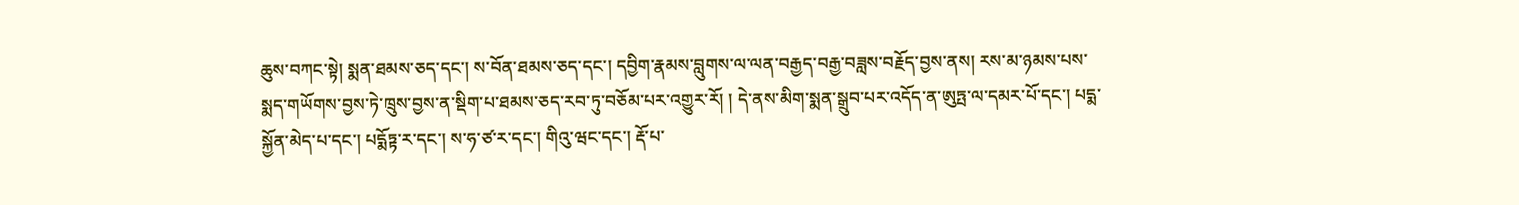ཆུས་བཀང་སྟེ། སྨན་ཐམས་ཅད་དང་། ས་བོན་ཐམས་ཅད་དང་། དབྱིག་རྣམས་བླུགས་ལ་ལན་བརྒྱད་བརྒྱ་བཟླས་བརྗོད་བྱས་ནས། རས་མ་ཉམས་པས་སྨད་གཡོགས་བྱས་ཏེ་ཁྲུས་བྱས་ན་སྡིག་པ་ཐམས་ཅད་རབ་ཏུ་བཅོམ་པར་འགྱུར་རོ། ། དེ་ནས་མིག་སྨན་སྒྲུབ་པར་འདོད་ན་ཨུཏྤ་ལ་དམར་པོ་དང་། པདྨ་སྐྱོན་མེད་པ་དང་། པདྨོཏྟ་ར་དང་། ས་ཧ་ཙ་ར་དང་། གིའུ་ཝང་དང་། རྡོ་པ་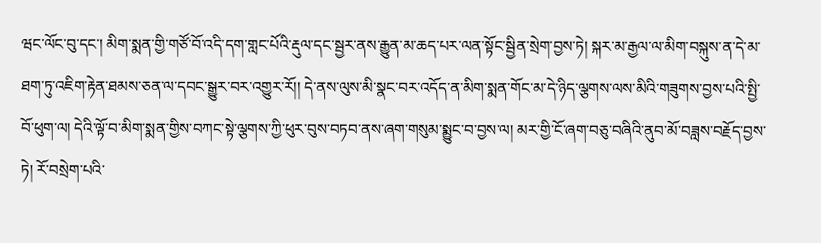ཝང་ལོང་བུ་དང་། མིག་སྨན་གྱི་གཙོ་བོ་འདི་དག་གླང་པོའི་རྡུལ་དང་སྦྱར་ནས་རྒྱུན་མ་ཆད་པར་ལན་སྟོང་སྦྱིན་སྲེག་བྱས་ཏེ། སྐར་མ་རྒྱལ་ལ་མིག་བསྐུས་ན་དེ་མ་ཐག་ཏུ་འཇིག་རྟེན་ཐམས་ཅན་ལ་དབང་སྒྱུར་བར་འགྱུར་རོ།། དེ་ནས་ལུས་མི་སྣང་བར་འདོད་ན་མིག་སྨན་གོང་མ་དེ་ཉིད་ལྕགས་ལས་མིའི་གཟུགས་བྱས་པའི་སྤྱི་བོ་ཕུག་ལ། དེའི་ལྟོ་བ་མིག་སྨན་གྱིས་བཀང་སྟེ་ལྕགས་ཀྱི་ཕུར་བུས་བཏབ་ནས་ཞག་གསུམ་སྨྱུང་བ་བྱས་ལ། མར་གྱི་ངོ་ཞག་བཅུ་བཞིའི་ནུབ་མོ་བཟླས་བརྗོད་བྱས་ཏེ། རོ་བསྲེག་པའི་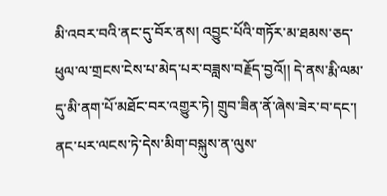མི་འབར་བའི་ནང་དུ་བོར་ནས། འབྱུང་པོའི་གཏོར་མ་ཐམས་ཅད་ཕུལ་ལ་གྲངས་ངེས་པ་མེད་པར་བཟླས་བརྗོད་བྱའོ།། དེ་ནས་རྨི་ལམ་དུ་མི་ནག་པོ་མཐོང་བར་འགྱུར་ཏེ། གྲུབ་ཟིན་ནོ་ཞེས་ཟེར་བ་དང་། ནང་པར་ལངས་ཏེ་དེས་མིག་བསྐུས་ན་ལུས་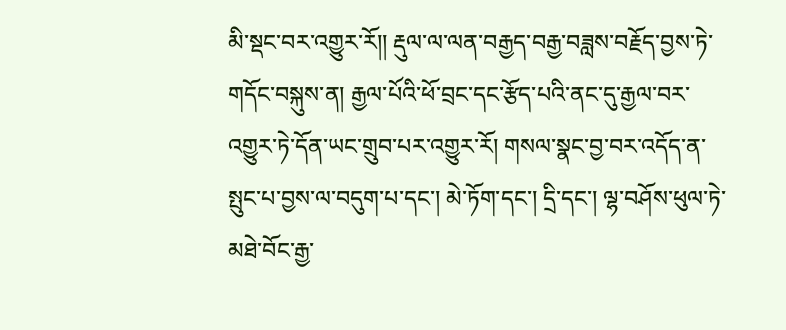མི་སྡང་བར་འགྱུར་རོ།། རྡུལ་ལ་ལན་བརྒྱད་བརྒྱ་བཟླས་བརྗོད་བྱས་ཏེ་གདོང་བསྐུས་ན། རྒྱལ་པོའི་ཕོ་བྲང་དང་རྩོད་པའི་ནང་དུ་རྒྱལ་བར་འགྱུར་ཏེ་དོན་ཡང་གྲུབ་པར་འགྱུར་རོ། གསལ་སྣང་བྱ་བར་འདོད་ན་སྤུང་པ་བྱས་ལ་བདུག་པ་དང་། མེ་ཏོག་དང་། དྲི་དང་། ལྷ་བཤོས་ཕུལ་ཏེ་མཐེ་བོང་རྒྱ་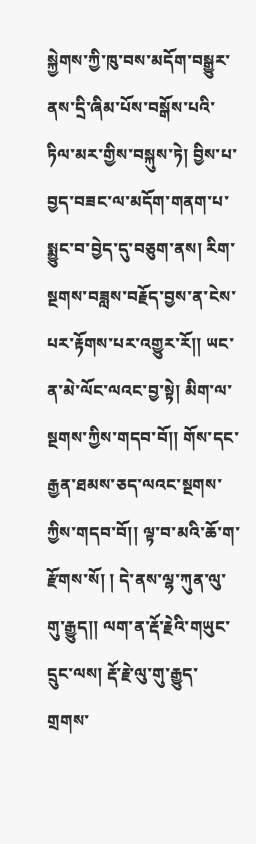སྐྱེགས་ཀྱི་ཁུ་བས་མདོག་བསྒྱུར་ནས་དྲི་ཞིམ་པོས་བསྒོས་པའི་ཏིལ་མར་གྱིས་བསྐུས་ཏེ། བྱིས་པ་བྱད་བཟང་ལ་མདོག་གནག་པ་སྨྱུང་བ་བྱེད་དུ་བཅུག་ནས། རིག་སྔགས་བཟླས་བརྗོད་བྱས་ན་ངེས་པར་རྟོགས་པར་འགྱུར་རོ།། ཡང་ན་མེ་ལོང་ལའང་བྱ་སྟེ། མིག་ལ་སྔགས་ཀྱིས་གདབ་བོ།། གོས་དང་རྒྱན་ཐམས་ཅད་ལའང་སྔགས་ཀྱིས་གདབ་བོ།། ལྟ་བ་མའི་ཆོ་ག་རྫོགས་སོ། ། དེ་ནས་ལྷ་ཀུན་ལུ་གུ་རྒྱུད།། ལག་ན་རྡོ་རྗེའི་གཡུང་དྲུང་ལས། རྡོ་རྗེ་ལུ་གུ་རྒྱུད་གྲགས་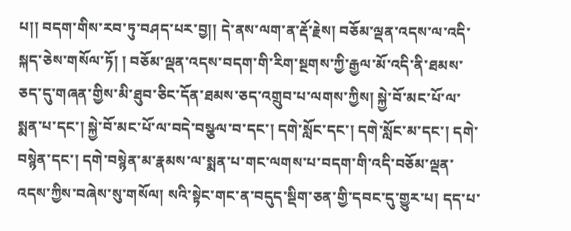པ།། བདག་གིས་རབ་ཏུ་བཤད་པར་བྱ།། དེ་ནས་ལག་ན་རྡོ་རྗེས། བཅོམ་ལྡན་འདས་ལ་འདི་སྐད་ཅེས་གསོལ་ཏོ། ། བཅོམ་ལྡན་འདས་བདག་གི་རིག་སྔགས་ཀྱི་རྒྱལ་མོ་འདི་ནི་ཐམས་ཅད་དུ་གཞན་གྱིས་མི་ཐུབ་ཅིང་དོན་ཐམས་ཅད་འགྲུབ་པ་ལགས་ཀྱིས། སྐྱེ་བོ་མང་པོ་ལ་སྨན་པ་དང་། སྐྱེ་བོ་མང་པོ་ལ་བདེ་བསྩལ་བ་དང་། དགེ་སློང་དང་། དགེ་སློང་མ་དང་། དགེ་བསྙེན་དང་། དགེ་བསྙེན་མ་རྣམས་ལ་སྨན་པ་གང་ལགས་པ་བདག་གི་འདི་བཅོམ་ལྡན་འདས་ཀྱིས་བཞེས་སུ་གསོལ། སའི་སྟེང་གང་ན་བདུད་སྡིག་ཅན་གྱི་དབང་དུ་གྱུར་པ། དད་པ་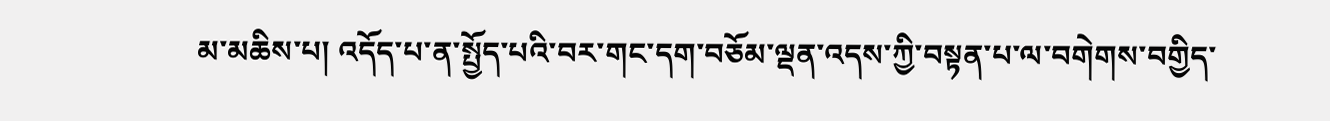མ་མཆིས་པ། འདོད་པ་ན་སྤྱོད་པའི་བར་གང་དག་བཅོམ་ལྡན་འདས་ཀྱི་བསྟན་པ་ལ་བགེགས་བགྱིད་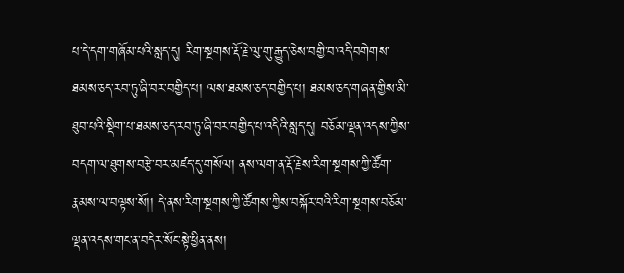པ་དེ་དག་གཞོམ་པའི་སླད་དུ། རིག་སྔགས་རྡོ་རྗེ་ལུ་གུ་རྒྱུད་ཅེས་བགྱི་བ་འདི་བགེགས་ཐམས་ཅད་རབ་ཏུ་ཞི་བར་བགྱིད་པ། ལས་ཐམས་ཅད་བགྱིད་པ། ཐམས་ཅད་གཞན་གྱིས་མི་ཐུབ་པའི་སྡིག་པ་ཐམས་ཅད་རབ་ཏུ་ཞི་བར་བགྱིད་པ་འདིའི་སླད་དུ། བཅོམ་ལྡན་འདས་ཀྱིས་བདག་ལ་ཐུགས་བརྩེ་བར་མཛད་དུ་གསོལ། ནས་ལག་ན་རྡོ་རྗེས་རིག་སྔགས་ཀྱི་ཚོག་རྣམས་ལ་བལྟས་སོ།། དེ་ནས་རིག་སྔགས་ཀྱི་ཚོགས་ཀྱིས་བསྐོར་བའི་རིག་སྔགས་བཅོམ་ལྡན་འདས་གང་ན་བདེར་སོང་སྟེ་ཕྱིན་ནས།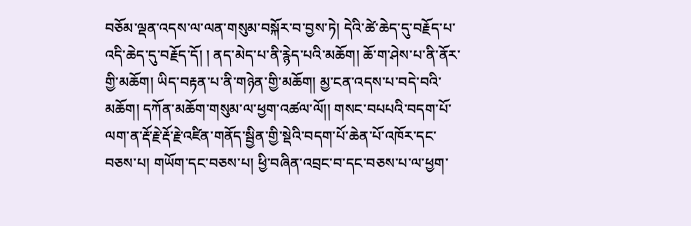བཅོམ་ལྡན་འདས་ལ་ལན་གསུམ་བསྐོར་བ་བྱས་ཏེ། དེའི་ཚེ་ཆེད་དུ་བརྗོད་པ་འདི་ཆེད་དུ་བརྗོད་དོ། ། ནད་མེད་པ་ནི་རྙེད་པའི་མཆོག། ཆོ་ག་ཤེས་པ་ནི་ནོར་གྱི་མཆོག། ཡིད་བརྟན་པ་ནི་གཉེན་གྱི་མཆོག། མྱ་ངན་འདས་པ་བདེ་བའི་མཆོག། དཀོན་མཆོག་གསུམ་ལ་ཕྱག་འཚལ་ལོ།། གསང་བཔཔའི་བདག་པོ་ལག་ན་རྡོ་རྗེ་རྡོ་རྗེ་འཛིན་གནོད་སྦྱིན་གྱི་སྡེའི་བདག་པོ་ཆེན་པོ་འཁོར་དང་བཅས་པ། གཡོག་དང་བཅས་པ། ཕྱི་བཞིན་འབྲང་བ་དང་བཅས་པ་ལ་ཕྱག་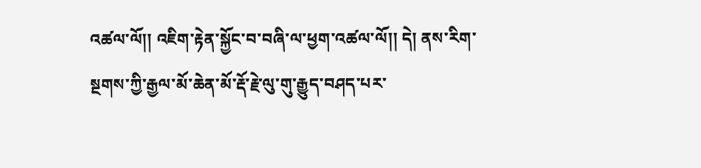འཚལ་ལོ།། འཇིག་རྟེན་སྐྱོང་བ་བཞི་ལ་ཕྱག་འཚལ་ལོ།། དེ། ནས་རིག་སྔགས་ཀྱི་རྒྱལ་མོ་ཆེན་མོ་རྡོ་རྗེ་ལུ་གུ་རྒྱུད་བཤད་པར་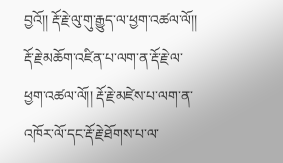བྱའོ།། རྡོ་རྗེ་ལུ་གུ་རྒྱུད་ལ་ཕྱག་འཚལ་ལོ།། རྡོ་རྗེ་མཆོག་འཛིན་པ་ལག་ན་རྡོ་རྗེ་ལ་ཕྱག་འཚལ་ལོ།། རྡོ་རྗེ་མཛེས་པ་ལག་ན་འཁོར་ལོ་དང་རྡོ་རྗེ་ཐོགས་པ་ལ་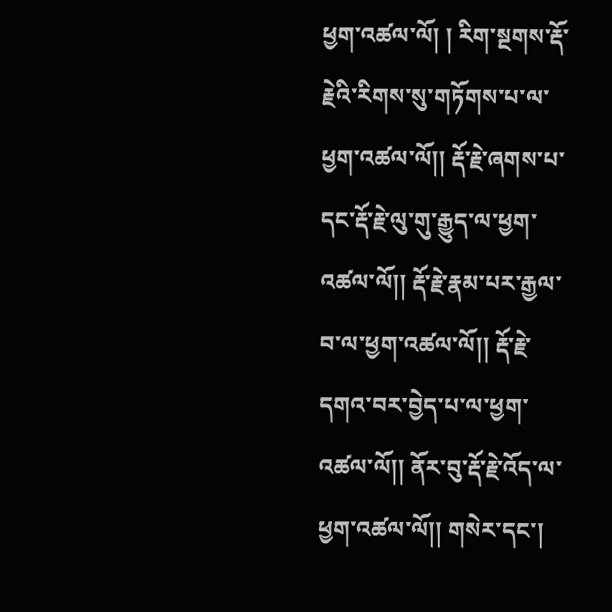ཕྱག་འཚལ་ལོ། ། རིག་སྔགས་རྡོ་རྗེའི་རིགས་སུ་གཏོགས་པ་ལ་ཕྱག་འཚལ་ལོ།། རྡོ་རྗེ་ཞགས་པ་དང་རྡོ་རྗེ་ལུ་གུ་རྒྱུད་ལ་ཕྱག་འཚལ་ལོ།། རྡོ་རྗེ་རྣམ་པར་རྒྱལ་བ་ལ་ཕྱག་འཚལ་ལོ།། རྡོ་རྗེ་དགའ་བར་བྱེད་པ་ལ་ཕྱག་འཚལ་ལོ།། ནོར་བུ་རྡོ་རྗེ་འོད་ལ་ཕྱག་འཚལ་ལོ།། གསེར་དང་།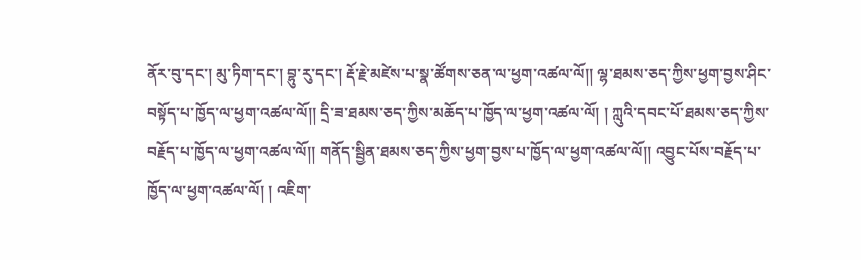ནོར་བུ་དང་། མུ་ཏིག་དང་། བྷུ་རུ་དང་། རྡོ་རྗེ་མཛེས་པ་སྣ་ཚོགས་ཅན་ལ་ཕྱག་འཚལ་ལོ།། ལྷ་ཐམས་ཅད་ཀྱིས་ཕྱག་བྱས་ཤིང་བསྟོད་པ་ཁྱོད་ལ་ཕྱག་འཚལ་ལོ།། དྲི་ཟ་ཐམས་ཅད་ཀྱིས་མཆོད་པ་ཁྱོད་ལ་ཕྱག་འཚལ་ལོ། ། ཀླུའི་དབང་པོ་ཐམས་ཅད་ཀྱིས་བརྗོད་པ་ཁྱོད་ལ་ཕྱག་འཚལ་ལོ།། གནོད་སྦྱིན་ཐམས་ཅད་ཀྱིས་ཕྱག་བྱས་པ་ཁྱོད་ལ་ཕྱག་འཚལ་ལོ།། འབྱུང་པོས་བརྗོད་པ་ཁྱོད་ལ་ཕྱག་འཚལ་ལོ། ། འཇིག་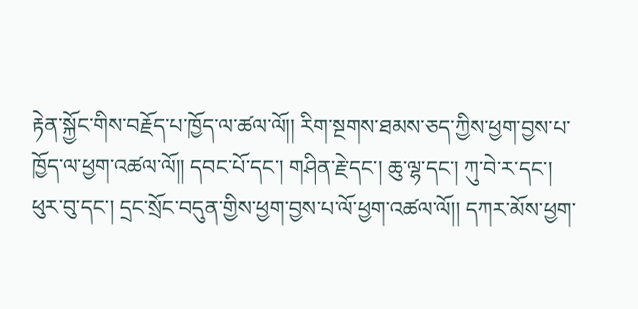རྟེན་སྐྱོང་གིས་བརྗོད་པ་ཁྱོད་ལ་ཚལ་ལོ།། རིག་སྔགས་ཐམས་ཅད་ཀྱིས་ཕྱག་བྱས་པ་ཁྱོད་ལ་ཕྱག་འཚལ་ལོ།། དབང་པོ་དང་། གཤིན་རྗེ་དང་། ཆུ་ལྷ་དང་། ཀུ་བེ་ར་དང་། ཕུར་བུ་དང་། དྲང་སྲོང་བདུན་གྱིས་ཕྱག་བྱས་པ་ལོ་ཕྱག་འཚལ་ལོ།། དཀར་མོས་ཕྱག་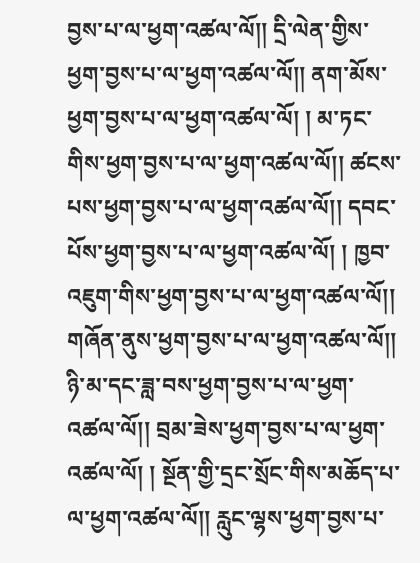བྱས་པ་ལ་ཕྱག་འཚལ་ལོ།། དྲི་ལེན་གྱིས་ཕྱག་བྱས་པ་ལ་ཕྱག་འཚལ་ལོ།། ནག་མོས་ཕྱག་བྱས་པ་ལ་ཕྱག་འཚལ་ལོ། ། མ་ཏང་གིས་ཕྱག་བྱས་པ་ལ་ཕྱག་འཚལ་ལོ།། ཚངས་པས་ཕྱག་བྱས་པ་ལ་ཕྱག་འཚལ་ལོ།། དབང་པོས་ཕྱག་བྱས་པ་ལ་ཕྱག་འཚལ་ལོ། ། ཁྱབ་འཇུག་གིས་ཕྱག་བྱས་པ་ལ་ཕྱག་འཚལ་ལོ།། གཞོན་ནུས་ཕྱག་བྱས་པ་ལ་ཕྱག་འཚལ་ལོ།། ཉི་མ་དང་ཟླ་བས་ཕྱག་བྱས་པ་ལ་ཕྱག་འཚལ་ལོ།། བྲམ་ཟེས་ཕྱག་བྱས་པ་ལ་ཕྱག་འཚལ་ལོ། ། སྔོན་གྱི་དྲང་སྲོང་གིས་མཆོད་པ་ལ་ཕྱག་འཚལ་ལོ།། རླུང་ལྷས་ཕྱག་བྱས་པ་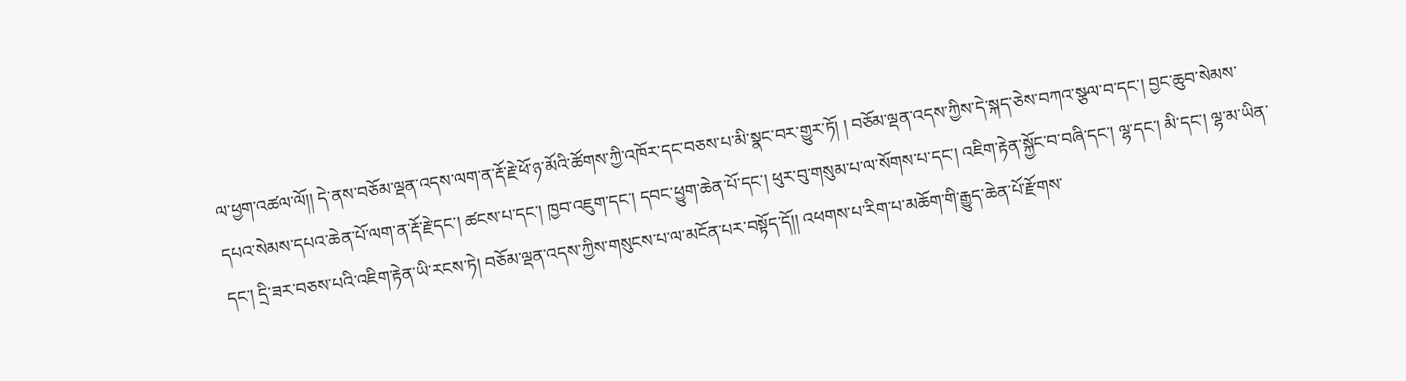ལ་ཕྱག་འཚལ་ལོ།། དེ་ནས་བཅོམ་ལྡན་འདས་ལག་ན་རྡོ་རྗེ་ཕོ་ཉ་མོའི་ཚོགས་ཀྱི་འཁོར་དང་བཅས་པ་མི་སྣང་བར་གྱུར་ཏོ། ། བཅོམ་ལྡན་འདས་ཀྱིས་དེ་སྐད་ཅེས་བཀའ་སྩལ་བ་དང་། བྱང་ཆུབ་སེམས་དཔའ་སེམས་དཔའ་ཆེན་པོ་ལག་ན་རྡོ་རྗེ་དང་། ཚངས་པ་དང་། ཁྱབ་འཇུག་དང་། དབང་ཕྱུག་ཆེན་པོ་དང་། ཕུར་བུ་གསུམ་པ་ལ་སོགས་པ་དང་། འཇིག་རྟེན་སྐྱོང་བ་བཞི་དང་། ལྷ་དང་། མི་དང་། ལྷ་མ་ཡིན་དང་། དྲི་ཟར་བཅས་པའི་འཇིག་རྟེན་ཡི་རངས་ཏེ། བཅོམ་ལྡན་འདས་ཀྱིས་གསུངས་པ་ལ་མངོན་པར་བསྟོད་དོ།། འཕགས་པ་རིག་པ་མཆོག་གི་རྒྱུད་ཆེན་པོ་རྫོགས་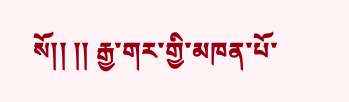སོ།། །། རྒྱ་གར་གྱི་མཁན་པོ་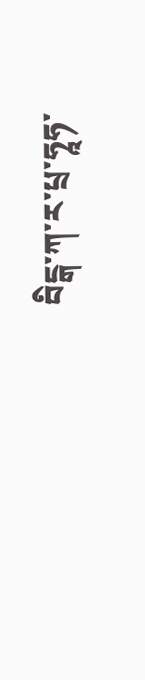བིངྒ་ཀ་ར་པྲ་ཧཱཧ་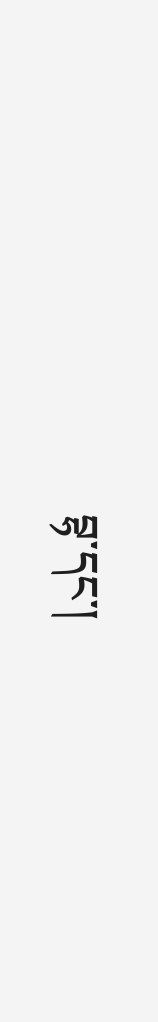བྷ་དང་།